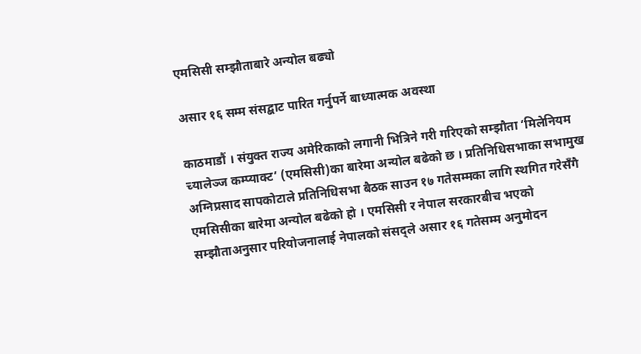एमसिसी सम्झौताबारे अन्योल बढ्यो

असार १६ सम्म संसद्बाट पारित गर्नुपर्ने बाध्यात्मक अवस्था

काठमाडौं । संयुक्त राज्य अमेरिकाको लगानी भित्रिने गरी गरिएको सम्झौता ‘मिलेनियम च्यालेञ्ज कम्प्याक्ट’ (एमसिसी)का बारेमा अन्योल बढेको छ । प्रतिनिधिसभाका सभामुख अग्निप्रसाद सापकोटाले प्रतिनिधिसभा बैठक साउन १७ गतेसम्मका लागि स्थगित गरेसँगै एमसिसीका बारेमा अन्योल बढेको हो । एमसिसी र नेपाल सरकारबीच भएको सम्झौताअनुसार परियोजनालाई नेपालको संसद्ले असार १६ गतेसम्म अनुमोदन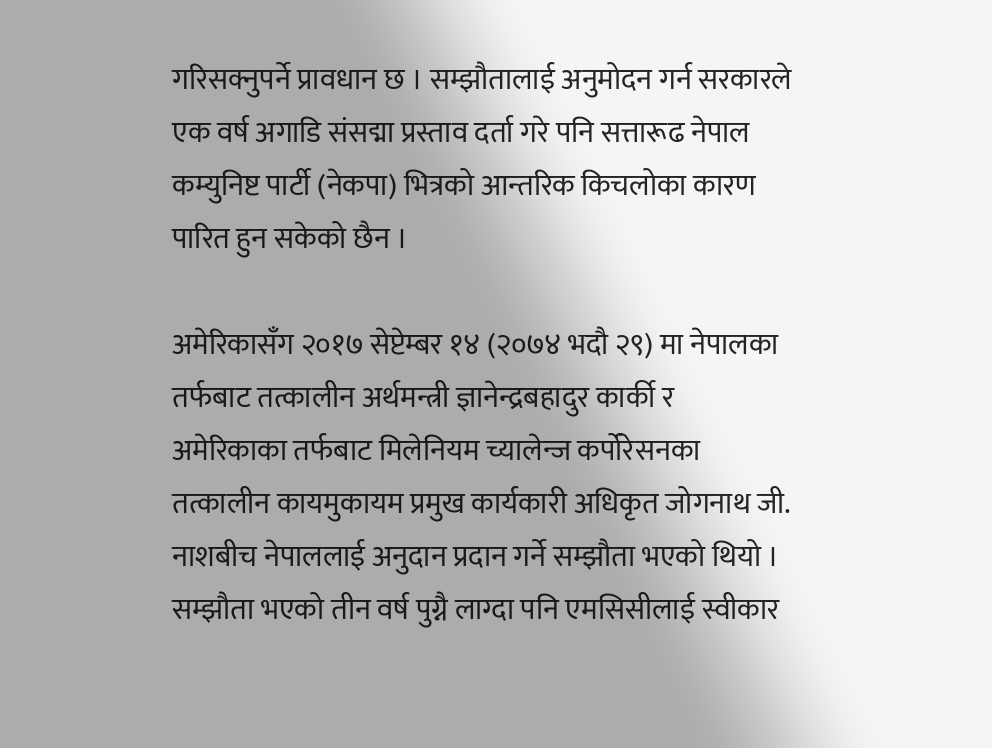गरिसक्नुपर्ने प्रावधान छ । सम्झौतालाई अनुमोदन गर्न सरकारले एक वर्ष अगाडि संसद्मा प्रस्ताव दर्ता गरे पनि सत्तारूढ नेपाल कम्युनिष्ट पार्टी (नेकपा) भित्रको आन्तरिक किचलोका कारण पारित हुन सकेको छैन ।

अमेरिकासँग २०१७ सेप्टेम्बर १४ (२०७४ भदौ २९) मा नेपालका तर्फबाट तत्कालीन अर्थमन्त्री ज्ञानेन्द्रबहादुर कार्की र अमेरिकाका तर्फबाट मिलेनियम च्यालेन्ज कर्पोरेसनका तत्कालीन कायमुकायम प्रमुख कार्यकारी अधिकृत जोगनाथ जी. नाशबीच नेपाललाई अनुदान प्रदान गर्ने सम्झौता भएको थियो । सम्झौता भएको तीन वर्ष पुग्नै लाग्दा पनि एमसिसीलाई स्वीकार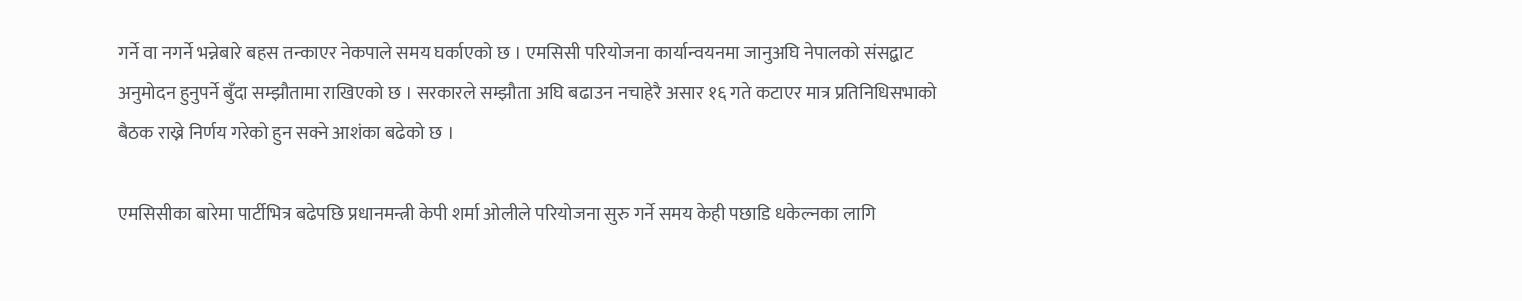गर्ने वा नगर्ने भन्नेबारे बहस तन्काएर नेकपाले समय घर्काएको छ । एमसिसी परियोजना कार्यान्वयनमा जानुअघि नेपालको संसद्बाट अनुमोदन हुनुपर्ने बुँदा सम्झौतामा राखिएको छ । सरकारले सम्झौता अघि बढाउन नचाहेरै असार १६ गते कटाएर मात्र प्रतिनिधिसभाको बैठक राख्ने निर्णय गरेको हुन सक्ने आशंका बढेको छ ।

एमसिसीका बारेमा पार्टीभित्र बढेपछि प्रधानमन्त्री केपी शर्मा ओलीले परियोजना सुरु गर्ने समय केही पछाडि धकेल्नका लागि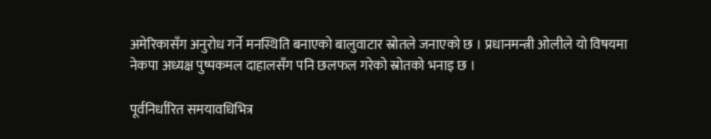अमेरिकासँग अनुरोध गर्ने मनस्थिति बनाएको बालुवाटार स्रोतले जनाएको छ । प्रधानमन्त्री ओलीले यो विषयमा नेकपा अध्यक्ष पुष्पकमल दाहालसँग पनि छलफल गरेको स्रोतको भनाइ छ ।

पूर्वनिर्धारित समयावधिभित्र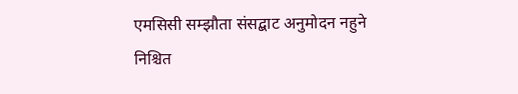एमसिसी सम्झौता संसद्बाट अनुमोदन नहुने निश्चित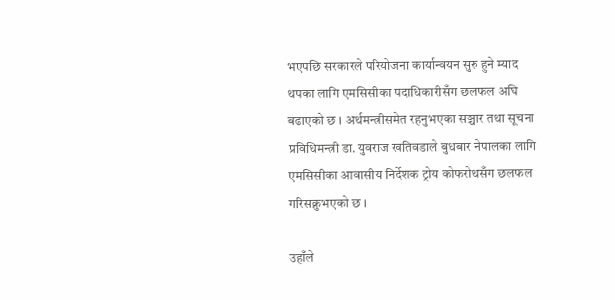भएपछि सरकारले परियोजना कार्यान्वयन सुरु हुने म्याद थपका लागि एमसिसीका पदाधिकारीसँग छलफल अघि बढाएको छ । अर्थमन्त्रीसमेत रहनुभएका सञ्चार तथा सूचना प्रविधिमन्त्री डा. युवराज खतिवडाले बुधबार नेपालका लागि एमसिसीका आवासीय निर्देशक ट्रोय कोफरोथसँग छलफल गरिसक्नुभएको छ ।

उहाँले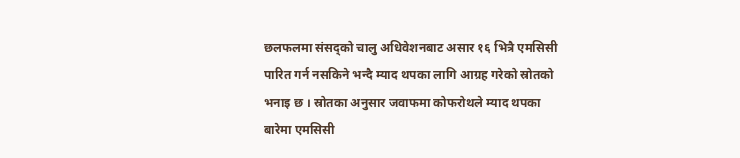छलफलमा संसद्को चालु अधिवेशनबाट असार १६ भित्रै एमसिसी पारित गर्न नसकिने भन्दै म्याद थपका लागि आग्रह गरेको स्रोतको भनाइ छ । स्रोतका अनुसार जवाफमा कोफरोथले म्याद थपका बारेमा एमसिसी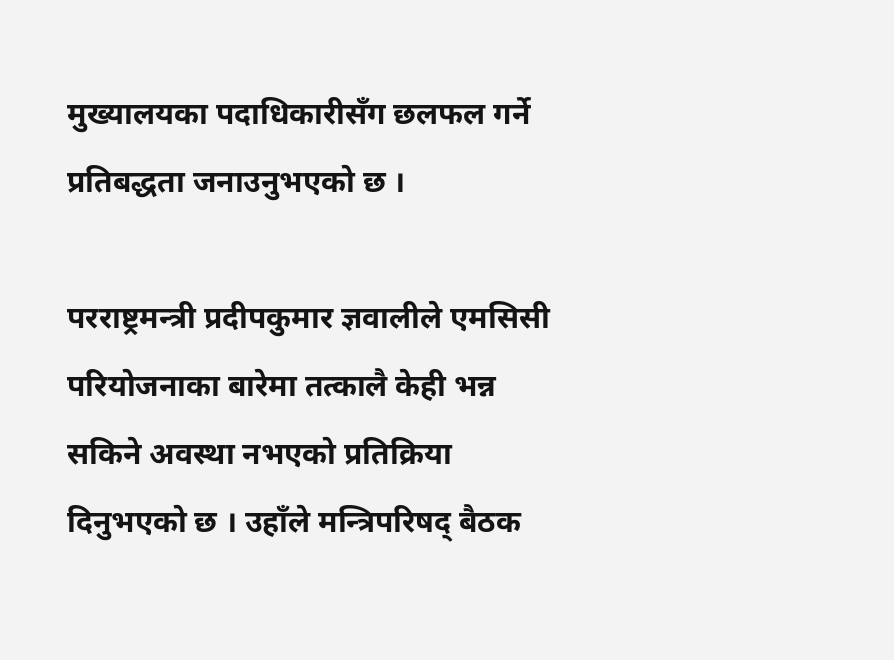मुख्यालयका पदाधिकारीसँग छलफल गर्ने प्रतिबद्धता जनाउनुभएको छ ।

परराष्ट्रमन्त्री प्रदीपकुमार ज्ञवालीले एमसिसी परियोजनाका बारेमा तत्कालै केही भन्न सकिने अवस्था नभएको प्रतिक्रिया दिनुभएको छ । उहाँले मन्त्रिपरिषद् बैठक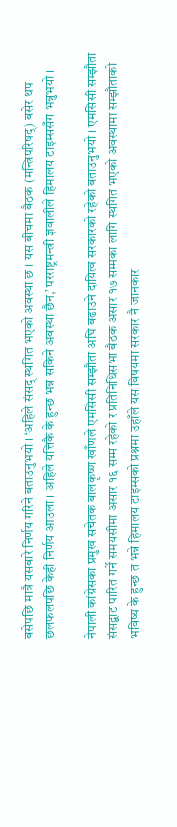बसेपछि मात्रै यसबारे निर्णय गरिने बताउनुभयो । ‘अहिले संसद् स्थगित भएको अवस्था छ । यस बीचमा बैठक (मन्त्रिपरिषद्) बसेर थप छलफलपछि केही निर्णय आउला । अहिले यत्तिकै के हुन्छ भन्न सकिने अवस्था छैन,’ परराष्ट्रमन्त्री ज्ञवालीले हिमालय टाइम्ससँग भन्नुभयो ।

नेपाली कांग्रेसका प्रमुख सचेतक बालकृष्ण खाँणले एमसिसी सम्झौता अघि बढाउने दायित्व सरकारको रहेको बताउनुभयो । एमसिसी सम्झौता संसद्बाट पारित गर्ने समयसीमा असार १६ सम्म रहेको र प्रतिनिधिसभा बैठक असार १७ सम्मका लागि स्थगित भएको अवस्थामा सम्झौताको भविष्य के हुन्छ त भन्ने हिमालय टाइम्सको प्रश्नमा उहाँले यस विषयमा सरकार नै जानकार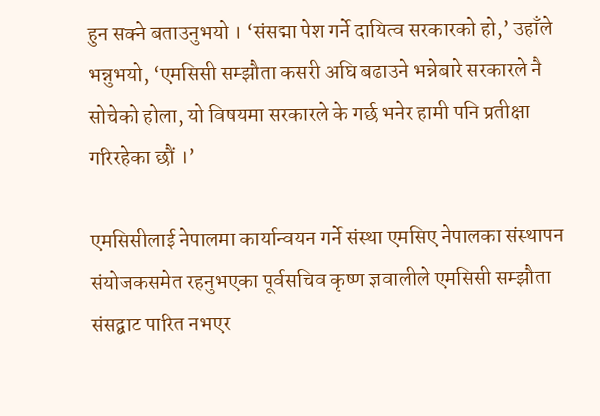हुन सक्ने बताउनुभयो । ‘संसद्मा पेश गर्ने दायित्व सरकारको हो,’ उहाँले भन्नुभयो, ‘एमसिसी सम्झौता कसरी अघि बढाउने भन्नेबारे सरकारले नै सोचेको होला, यो विषयमा सरकारले के गर्छ भनेर हामी पनि प्रतीक्षा गरिरहेका छौं ।’

एमसिसीलाई नेपालमा कार्यान्वयन गर्ने संस्था एमसिए नेपालका संस्थापन संयोजकसमेत रहनुभएका पूर्वसचिव कृष्ण ज्ञवालीले एमसिसी सम्झौता संसद्बाट पारित नभएर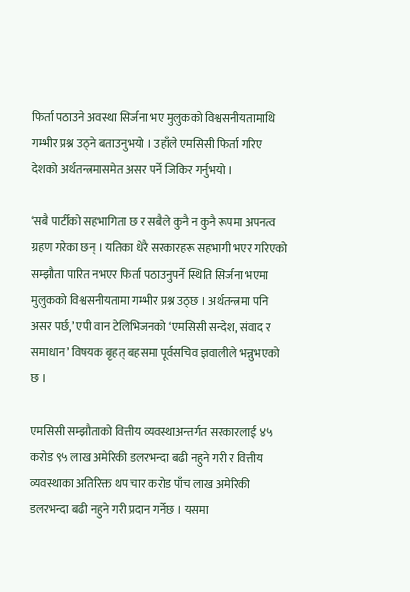फिर्ता पठाउने अवस्था सिर्जना भए मुलुकको विश्वसनीयतामाथि गम्भीर प्रश्न उठ्ने बताउनुभयो । उहाँले एमसिसी फिर्ता गरिए देशको अर्थतन्त्रमासमेत असर पर्ने जिकिर गर्नुभयो ।

‘सबै पार्टीको सहभागिता छ र सबैले कुनै न कुनै रूपमा अपनत्व ग्रहण गरेका छन् । यतिका धेरै सरकारहरू सहभागी भएर गरिएको सम्झौता पारित नभएर फिर्ता पठाउनुपर्ने स्थिति सिर्जना भएमा मुलुकको विश्वसनीयतामा गम्भीर प्रश्न उठ्छ । अर्थतन्त्रमा पनि असर पर्छ,’ एपी वान टेलिभिजनको ‘एमसिसी सन्देश, संवाद र समाधान’ विषयक बृहत् बहसमा पूर्वसचिव ज्ञवालीले भन्नुभएको छ ।

एमसिसी सम्झौताको वित्तीय व्यवस्थाअन्तर्गत सरकारलाई ४५ करोड ९५ लाख अमेरिकी डलरभन्दा बढी नहुने गरी र वित्तीय व्यवस्थाका अतिरिक्त थप चार करोड पाँच लाख अमेरिकी डलरभन्दा बढी नहुने गरी प्रदान गर्नेछ । यसमा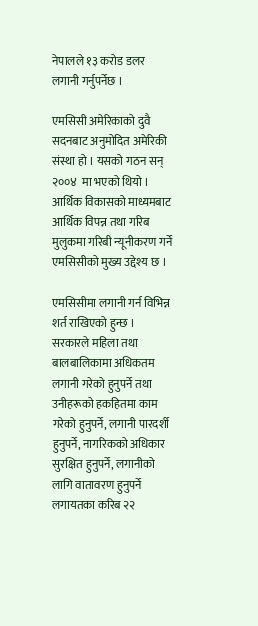नेपालले १३ करोड डलर लगानी गर्नुपर्नेछ ।

एमसिसी अमेरिकाको दुवै सदनबाट अनुमोदित अमेरिकी संस्था हो । यसको गठन सन् २००४  मा भएको थियो । आर्थिक विकासको माध्यमबाट आर्थिक विपन्न तथा गरिब मुलुकमा गरिबी न्यूनीकरण गर्ने एमसिसीको मुख्य उद्देश्य छ ।

एमसिसीमा लगानी गर्न विभिन्न शर्त राखिएको हुन्छ । सरकारले महिला तथा बालबालिकामा अधिकतम लगानी गरेको हुनुपर्ने तथा उनीहरूको हकहितमा काम गरेको हुनुपर्ने, लगानी पारदर्शी हुनुपर्ने, नागरिकको अधिकार सुरक्षित हुनुपर्ने, लगानीको लागि वातावरण हुनुपर्ने लगायतका करिब २२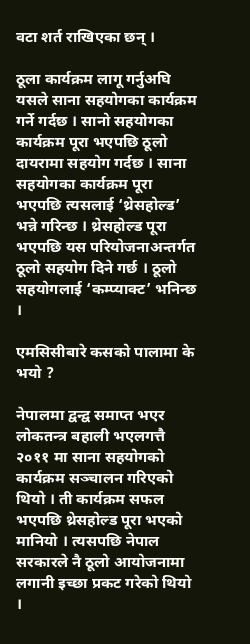वटा शर्त राखिएका छन् ।

ठूला कार्यक्रम लागू गर्नुअघि यसले साना सहयोगका कार्यक्रम गर्ने गर्दछ । सानो सहयोगका कार्यक्रम पूरा भएपछि ठूलो दायरामा सहयोग गर्दछ । साना सहयोगका कार्यक्रम पूरा भएपछि त्यसलाई ‘थ्रेसहोल्ड’ भन्ने गरिन्छ । थ्रेसहोल्ड पूरा भएपछि यस परियोजनाअन्तर्गत ठूलो सहयोग दिने गर्छ । ठूलो सहयोगलाई ‘कम्प्याक्ट’ भनिन्छ ।

एमसिसीबारे कसको पालामा के भयो ?

नेपालमा द्वन्द्व समाप्त भएर लोकतन्त्र बहाली भएलगत्तै २०११ मा साना सहयोगको कार्यक्रम सञ्चालन गरिएको थियो । ती कार्यक्रम सफल भएपछि थ्रेसहोल्ड पूरा भएको मानियो । त्यसपछि नेपाल सरकारले नै ठूलो आयोजनामा लगानी इच्छा प्रकट गरेको थियो ।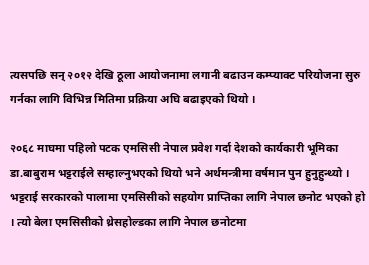त्यसपछि सन् २०१२ देखि ठूला आयोजनामा लगानी बढाउन कम्प्याक्ट परियोजना सुरु गर्नका लागि विभिन्न मितिमा प्रक्रिया अघि बढाइएको थियो ।

२०६८ माघमा पहिलो पटक एमसिसी नेपाल प्रवेश गर्दा देशको कार्यकारी भूमिका डा.बाबुराम भट्टराईले सम्हाल्नुभएको थियो भने अर्थमन्त्रीमा वर्षमान पुन हुनुहुन्थ्यो । भट्टराई सरकारको पालामा एमसिसीको सहयोग प्राप्तिका लागि नेपाल छनोट भएको हो । त्यो बेला एमसिसीको थ्रेसहोल्डका लागि नेपाल छनोटमा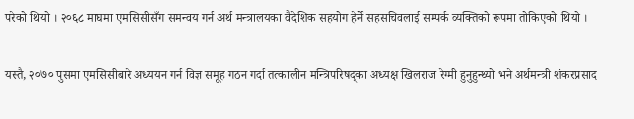परेको थियो । २०६८ माघमा एमसिसीसँग समन्वय गर्न अर्थ मन्त्रालयका वैदेशिक सहयोग हेर्ने सहसचिवलाई सम्पर्क व्यक्तिको रूपमा तोकिएको थियो ।

यस्तै, २०७० पुसमा एमसिसीबारे अध्ययन गर्न विज्ञ समूह गठन गर्दा तत्कालीन मन्त्रिपरिषद्का अध्यक्ष खिलराज रेग्मी हुनुहुन्थ्यो भने अर्थमन्त्री शंकरप्रसाद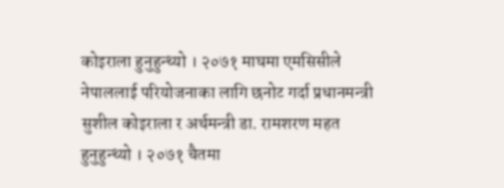कोइराला हुनुहुन्थ्यो । २०७१ माघमा एमसिसीले नेपाललाई परियोजनाका लागि छनोट गर्दा प्रधानमन्त्री सुशील कोइराला र अर्थमन्त्री डा. रामशरण महत हुनुहुन्थ्यो । २०७१ चैतमा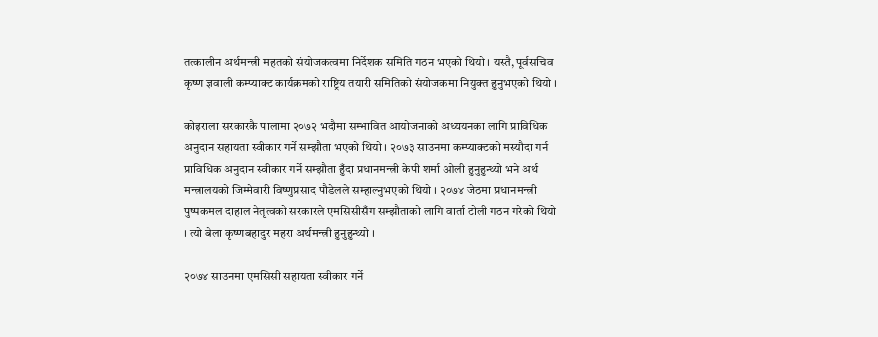तत्कालीन अर्थमन्त्री महतको संयोजकत्वमा निर्देशक समिति गठन भएको थियो । यस्तै, पूर्वसचिव कृष्ण ज्ञवाली कम्प्याक्ट कार्यक्रमको राष्ट्रिय तयारी समितिको संयोजकमा नियुक्त हुनुभएको थियो ।

कोइराला सरकारकै पालामा २०७२ भदौमा सम्भावित आयोजनाको अध्ययनका लागि प्राविधिक अनुदान सहायता स्वीकार गर्ने सम्झौता भएको थियो । २०७३ साउनमा कम्प्याक्टको मस्यौदा गर्न प्राविधिक अनुदान स्वीकार गर्ने सम्झौता हुँदा प्रधानमन्त्री केपी शर्मा ओली हुनुहुन्थ्यो भने अर्थ मन्त्रालयको जिम्मेवारी विष्णुप्रसाद पौडेलले सम्हाल्नुभएको थियो । २०७४ जेठमा प्रधानमन्त्री पुष्पकमल दाहाल नेतृत्वको सरकारले एमसिसीसँग सम्झौताको लागि वार्ता टोली गठन गरेको थियो । त्यो बेला कृष्णबहादुर महरा अर्थमन्त्री हुनुहुन्थ्यो ।

२०७४ साउनमा एमसिसी सहायता स्वीकार गर्ने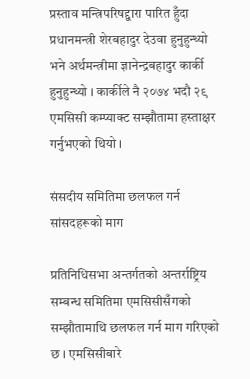प्रस्ताव मन्त्रिपरिषद्द्वारा पारित हुँदा प्रधानमन्त्री शेरबहादुर देउवा हुनुहुन्थ्यो भने अर्थमन्त्रीमा ज्ञानेन्द्रबहादुर कार्की हुनुहुन्थ्यो । कार्कीले नै २०७४ भदौ २९ एमसिसी कम्प्याक्ट सम्झौतामा हस्ताक्षर गर्नुभएको थियो ।

संसदीय समितिमा छलफल गर्न सांसदहरूको माग

प्रतिनिधिसभा अन्तर्गतको अन्तर्राष्ट्रिय सम्बन्ध समितिमा एमसिसीसँगको सम्झौतामाथि छलफल गर्न माग गरिएको छ । एमसिसीबारे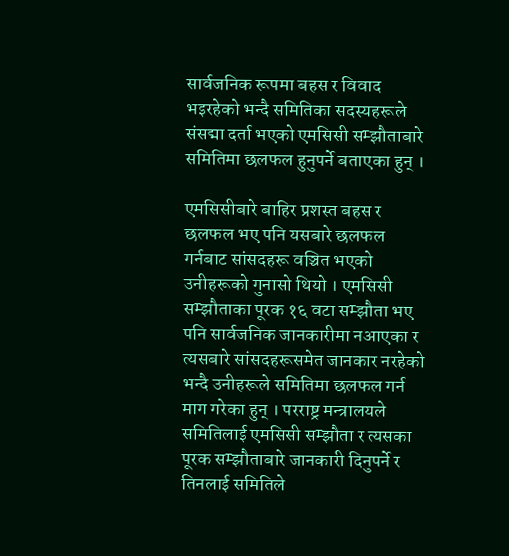सार्वजनिक रूपमा बहस र विवाद भइरहेको भन्दै समितिका सदस्यहरूले संसद्मा दर्ता भएको एमसिसी सम्झौताबारे समितिमा छलफल हुनुपर्ने बताएका हुन् ।

एमसिसीबारे बाहिर प्रशस्त बहस र छलफल भए पनि यसबारे छलफल गर्नबाट सांसदहरू वञ्चित भएको उनीहरूको गुनासो थियो । एमसिसी सम्झौताका पूरक १६ वटा सम्झौता भए पनि सार्वजनिक जानकारीमा नआएका र त्यसबारे सांसदहरूसमेत जानकार नरहेको भन्दै उनीहरूले समितिमा छलफल गर्न माग गरेका हुन् । परराष्ट्र मन्त्रालयले समितिलाई एमसिसी सम्झौता र त्यसका पूरक सम्झौताबारे जानकारी दिनुपर्ने र तिनलाई समितिले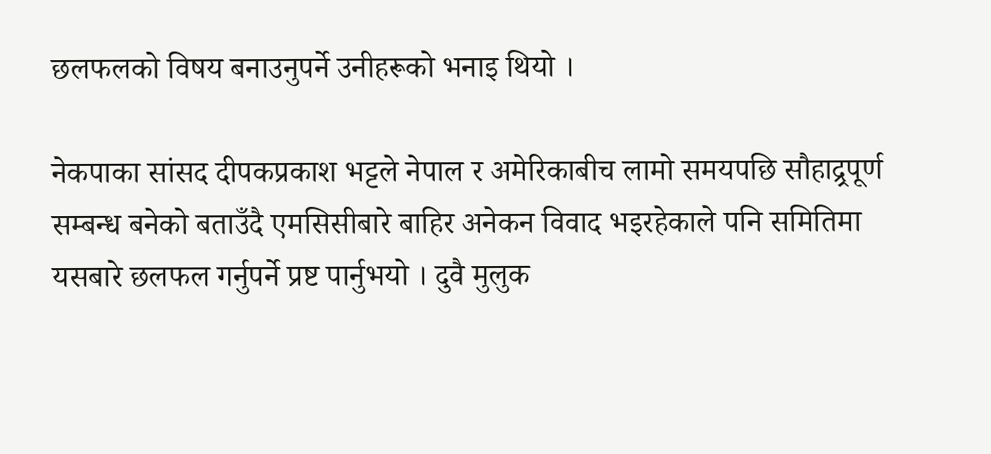छलफलको विषय बनाउनुपर्ने उनीहरूको भनाइ थियो ।

नेकपाका सांसद दीपकप्रकाश भट्टले नेपाल र अमेरिकाबीच लामो समयपछि सौहाद्र्रपूर्ण सम्बन्ध बनेको बताउँदै एमसिसीबारे बाहिर अनेकन विवाद भइरहेकाले पनि समितिमा यसबारे छलफल गर्नुपर्ने प्रष्ट पार्नुभयो । दुवै मुलुक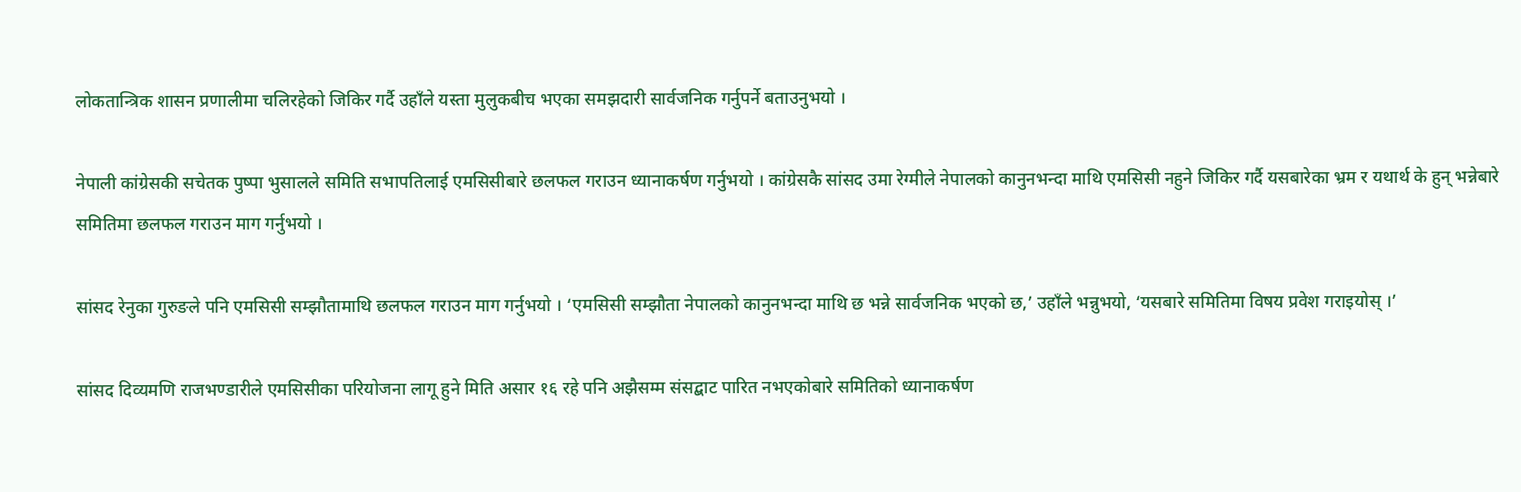लोकतान्त्रिक शासन प्रणालीमा चलिरहेको जिकिर गर्दै उहाँले यस्ता मुलुकबीच भएका समझदारी सार्वजनिक गर्नुपर्ने बताउनुभयो ।

नेपाली कांग्रेसकी सचेतक पुष्पा भुसालले समिति सभापतिलाई एमसिसीबारे छलफल गराउन ध्यानाकर्षण गर्नुभयो । कांग्रेसकै सांसद उमा रेग्मीले नेपालको कानुनभन्दा माथि एमसिसी नहुने जिकिर गर्दै यसबारेका भ्रम र यथार्थ के हुन् भन्नेबारे समितिमा छलफल गराउन माग गर्नुभयो ।

सांसद रेनुका गुरुङले पनि एमसिसी सम्झौतामाथि छलफल गराउन माग गर्नुभयो । ‘एमसिसी सम्झौता नेपालको कानुनभन्दा माथि छ भन्ने सार्वजनिक भएको छ,’ उहाँले भन्नुभयो, ‘यसबारे समितिमा विषय प्रवेश गराइयोस् ।’

सांसद दिव्यमणि राजभण्डारीले एमसिसीका परियोजना लागू हुने मिति असार १६ रहे पनि अझैसम्म संसद्बाट पारित नभएकोबारे समितिको ध्यानाकर्षण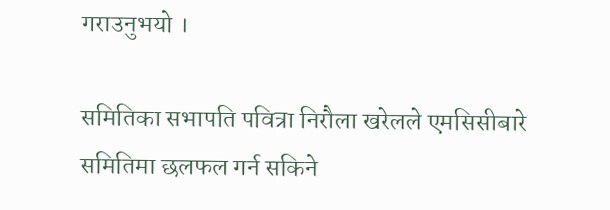गराउनुभयो ।

समितिका सभापति पवित्रा निरौला खरेलले एमसिसीबारे समितिमा छलफल गर्न सकिने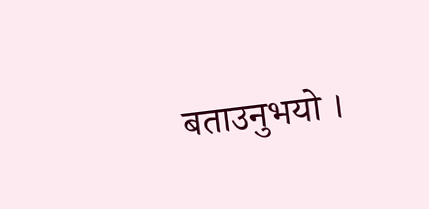बताउनुभयो ।